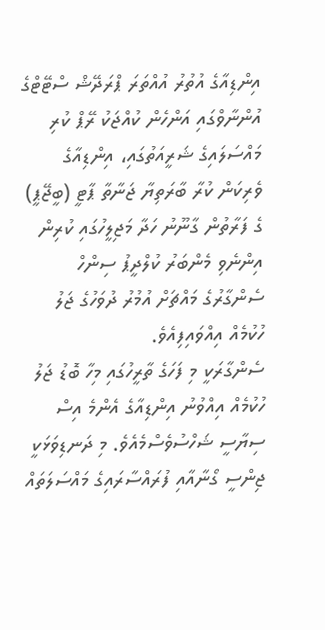އިންޑިއާގެ އުތުރު އުއްތަރަ ޕްރަދޭޝް ސްޓޭޓްގެ އުންނާވްގައި އަންހެން ކުއްޖަކު ރޭޕް ކުރި މައްސަލައިގެ ޝަރީއަތުގައި، އިންޑިއާގެ ވެރިކަން ކުރާ ބާރަތިޔާ ޖަނާތާ ޕާޓީ (ބީޖޭޕީ) ގެ ފަރާތުން ގާނޫނު ހަދާ މަޖިލީހުގައި ކުރިން އިންނެވި މެންބަރު ކުލްދީޕު ސިންހް ސެންގާރުގެ މައްޗަށް އުމުރު ދުވަހުގެ ޖަލު ހުކުމެއް އިއްވައިފިއެވެ.
ސެންގާރަކީ މި ފަހަގެ ތާރީހުގައި މިހާ ބޮޑު ޖަލު ހުކުމެއް އިއްވުނު އިންޑިއާގެ އެންމެ އިސް ސިޔާސީ ޝަހްސުވެސްމެއެވެ. މި ދަނޑިވަޅަކީ ޖިންސީ ގޯނާއާއި ފުރައްސާރައިގެ މައްސަލަތައް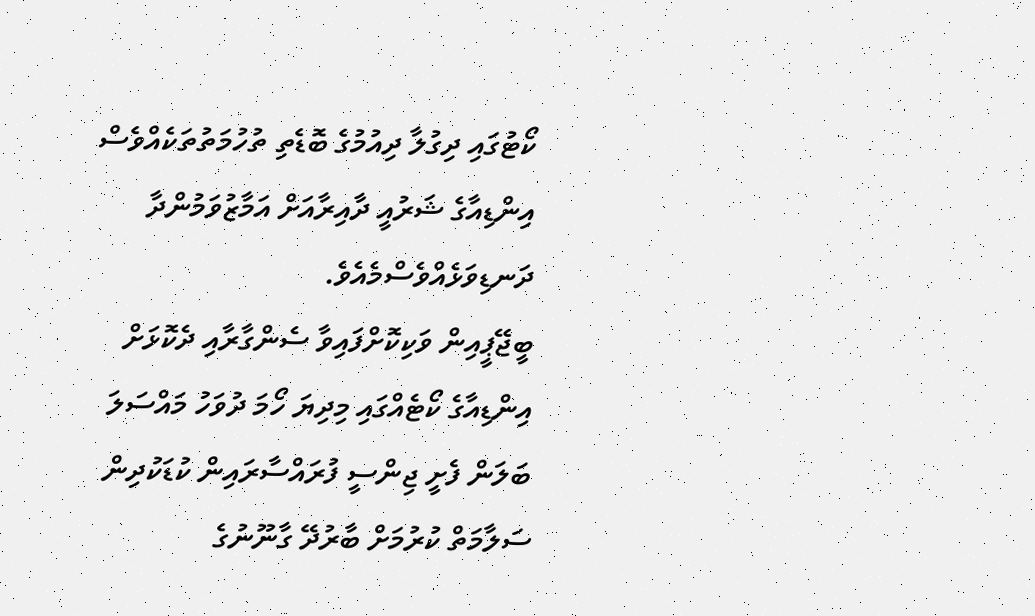ކޯޓުގައި ދިގުލާ ދިއުމުގެ ބޮޑެތި ތުހުމަތުތަކެއްވެސް އިންޑިއާގެ ޝަރުއީ ދާއިރާއަށް އަމާޒުވަމުންދާ ދަނޑިވަޅެއްވެސްމެއެވެ.
ބީޖޭޕީއިން ވަކިކޮށްފައިވާ ސެންގާރާއި ދެކޮޅަށް އިންޑިއާގެ ކޯޓެއްގައި މިދިޔަ ހޯމަ ދުވަހު މައްސަލަ ބަލަން ފެށީ ޖިންސީ ފުރައްސާރައިން ކުޑަކުދިން ސަލާމަތް ކުރުމަށް ބާރުދޭ ގާނޫނުގެ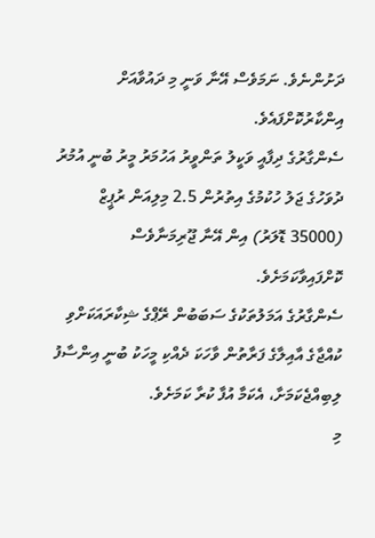ދަށުންނެވެ. ނަމަވެސް އޭނާ ވަނީ މި ދައުވާއަށް އިންކާރުކޮށްފައެވެ.
ސެންގާރުގެ ދިފާއީ ވަކީލު ތަންވީރު އަހުމަރު މީރު ބުނީ އުމުރު ދުވަހުގެ ޖަލު ހުކުމުގެ އިތުރުން 2.5 މިލިއަން ރުޕީޒް (35000 ޑޮލަރު) އިން އޭނާ ޖޫރިމަނާވެސް ކޮށްފައިވާކަމަށެވެ.
ސެންގާރުގެ އަމަލުތަކުގެ ސަބަބުން ރޭޕްގެ ޝިކާރައަކަށްވި ކުއްޖާގެ އާއިލާގެ ފަރާތުން ވާހަކަ ދެއްކި މީހަކު ބުނީ އިންސާފު ލިބިއްޖެކަމަށާ، އެކަމާ އުފާ ކުރާ ކަމަށެވެ.
މި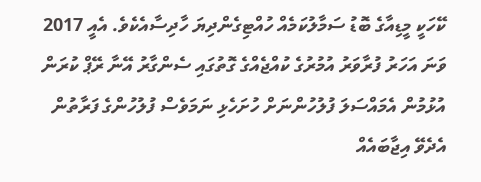ކޭހަކީ މީޑިއާގެ ބޮޑު ސަމާލުކަމެއް ހުއްޓިގެންދިޔަ ހާދިސާއެކެވެ. އެއީ 2017 ވަނަ އަހަރު ފުރާވަރު އުމުރުގެ ކުއްޖެއްގެ ގޮތުގައި ސެންގާރު އޭނާ ރޭޕް ކުރަން އުޅުމުން އެމައްސަލަ ފުލުހުންނަށް ހުށަހެޅި ނަމަވެސް ފުލުހުންގެ ފަރާތުން އެދެވޭ އިޖާބައެއް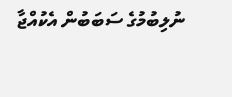ނުލިބުމުގެ ސަބަބުން އެކުއްޖާ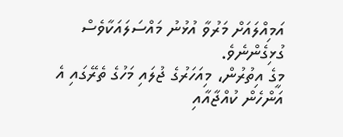އަމިއްލައަށް މަރުވާ އުޅުނު މައްސަލައަކާވެސް ގުޅިގެންނެވެ.
މީގެ އިތުރުން، މިއަހަރުގެ ޖުލައި މަހުގެ ތެރޭގައި އެ އަންހެން ކުއްޖާއާއި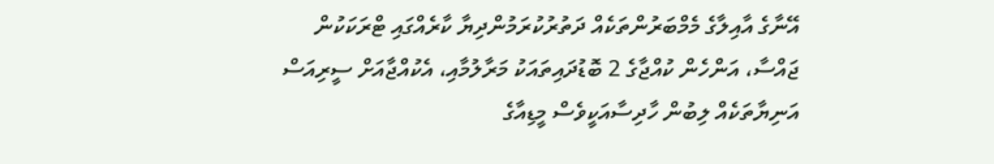އޭނާގެ އާއިލާގެ މެމްބަރުންތަކެއް ދަތުރުކުރަމުންދިޔާ ކާރެއްގައި ޓްރަކަކުން ޖައްސާ، އަންހެން ކުއްޖާގެ 2 ބޮޑުދައިތައަކު މަރާލުމާއި، އެކުއްޖާއަށް ސީރިއަސް އަނިޔާތަކެއް ލިބުން ހާދިސާއަކީވެސް މީޑިއާގެ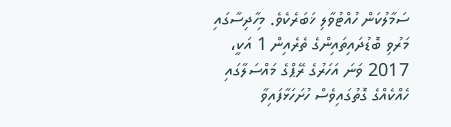ސަމާލުކަން ހުއްޓުވާލި ޚަބަރެކެވެ. މިހާދިސާގައި މަރުވި ބޮޑުދައިތައިންގެ ތެރެއިން 1 އަކީ، 2017 ވަނަ އަހަރުގެ ރޭޕްގެ މައްސަލާގައި ހެއްކެއްގެ ގޮތުގައިވެސް ހުށަހަޅާފައިވާ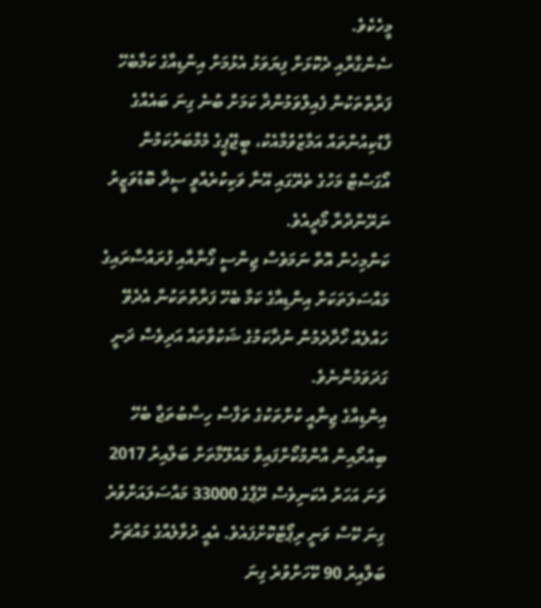މީހެކެވެ.
ސެންގާރާއި ދެކޮޅަށް ފިޔަވަޅު އެޅުމަށް އިންޑިއާގެ ކަމާބެހޭ ފަރާތްތަކުން ފެއިލްވަމުންދާ ކަމަށް ބުނެ ގިނަ ބައެއްގެ ފާޑުކިއުންތައް އަމާޒުވުމާއެކު، ބީޖޭޕީގެ މެމްބަރުކަމުން އޯގަސްޓް މަހުގެ ތެރޭގައި އޭނާ ވަކިކުރެއްވީ ސީދާ ބޮޑުވަޒީރު ނަރޭންދްރާ މޯދީއެވެ.
ކަންމިހެން އޮތް ނަމަވެސް ޖިންސީ ގޯނާއާއި ފުރައްސާރައިގެ މައްސަލަތަކަށް އިންޑިއާގެ ކަމާ ބެހޭ ފަރާތްތަކުން އެދެވޭ ހައްލެއް ހޯދާދެމުން ނުދާކަމުގެ ޝަކުވާތައް އަދިވެސް ދަނީ ގަދަވަމުންނެވެ.
އިންޑިއާގެ ޖިނާއީ ކުށްތަކުގެ ތަފާސް ހިސާބުތަޖާ ބެހޭ ބިއުރޯއިން އާންމުކޯށްފައިވާ މައުލޫމާތަށް ބަލާއިރު 2017 ވަނަ އަހަރު އެކަނިވެސް ރޭޕްގެ 33000 މައްސަލައަށްވުރެ ގިނަ ކޭސް ވަނީ ރިޕޯޓްކޮށްފައެވެ. އެއީ ދުވާލެއްގެ މައްޗަށް ބަލާއިރު 90 ކޭހަށްވުރެ ގިނަ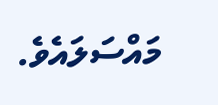މައްސަލައެވެ.